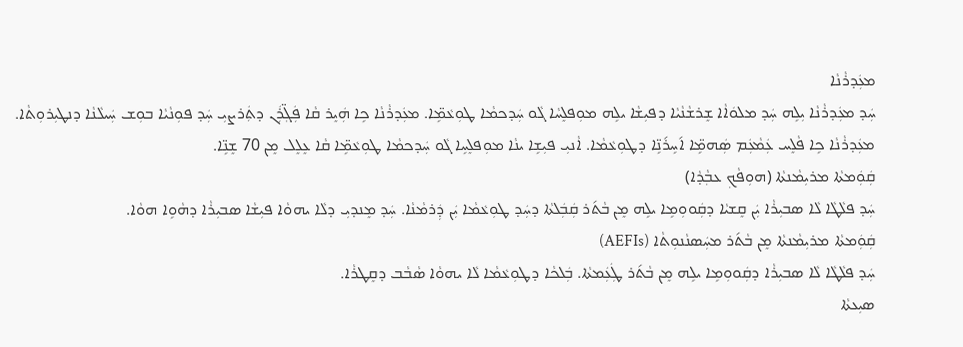ܡܥܲܕܪܵܢܵܐ
ܚܲܕ ܡܥܲܕܪܵܢܵܐ ܝܼܠܹܗ ܚܲܕ ܡܠܘܿܐܵܐ ܫܸܪܫܵܢܵܝܵܐ ܕܦܝܼܫܵܐ ܝܠܹܗ ܡܘܼܦܠܸܚܵܐ ܓܵܘ ܚܲܕܟܡܵܐ ܛܘܼܥܵܡܹ̈ܐ. ܡܥܲܕܪܵܢܵܐ ܟܹܐ ܗܲܝܸܪ ܩܵܐ ܦܲܓ݂̈ܪܲܢ ܕܬܲܪܨܝܼ ܚܲܕ ܦܘܼܢܵܝܵܐ ܒܘܼܫ ܚܲܝܠܵܢܵܐ ܕܢܛܝܼܪܘܼܬܵܐ. ܡܥܲܕܪܵܢܵܐ ܟܹܐ ܦܵܠܸܚ ܥܲܡܵܥܲܡ ܣܲܗܡܹ̈ܐ ܐ݇ܚܹܪ݇ܢܹ̈ܐ ܕܛܘܼܥܵܡܵܐ. ܐܵܢܝܼ ܦܝܼܫܹܐ ܝܢܵܐ ܡܘܼܦܠܸܚܹܐ ܓܵܘ ܚܲܕܟܡܵܐ ܛܘܼܥܵܡܹ̈ܐ ܩܵܐ ܥܸܠܸܠ ܡܸܢ 70 ܫܸܢܹ̈ܐ.
ܩܲܘܲܡܬܵܐ ܡܪܝܼܡܵܢܬܵܐ (ܗܘܼܦܵܟ݂ ܥܒ݂ܵܕܵܐ)
ܚܲܕ ܦܠܵܛܵܐ ܠܵܐ ܣܒܝܼܪܵܐ ܝܲܢ ܩܸܫܝܵܐ ܕܩܲܘܘܼܡܹܐ ܝܠܹܗ ܡܸܢ ܒܵܬ݇ܪ ܩܲܒܲܠܬܵܐ ܕܚܲܕ ܛܘܼܥܵܡܵܐ ܝܲܢ ܕܲܪܡܵܢܵܐ. ܚܲܕ ܡܸܢܕܝܼ ܕܠܵܐ ܝܗܘܵܐ ܦܝܼܫܵܐ ܣܒܝܼܪܵܐ ܕܗܵܘܹܐ ܗܘܵܐ.
ܩܲܘܲܡܬܵܐ ܡܪܝܼܡܵܢܬܵܐ ܡܸܢ ܒܵܬ݇ܪ ܡܚܲܣܢܵܢܘܼܬܵܐ (AEFIs)
ܚܲܕ ܦܠܵܛܵܐ ܠܵܐ ܣܒܝܼܪܵܐ ܕܩܲܘܘܼܡܹܐ ܝܠܹܗ ܡܸܢ ܒܵܬ݇ܪ ܛܲܥܲܡܬܵܐ. ܒܲܠܟܵܐ ܕܛܘܼܥܵܡܵܐ ܠܵܐ ܝܗܘܵܐ ܣܵܒܵܒ ܕܩܸܛܪܵܐ.
ܣܝܼܥܬܵܐ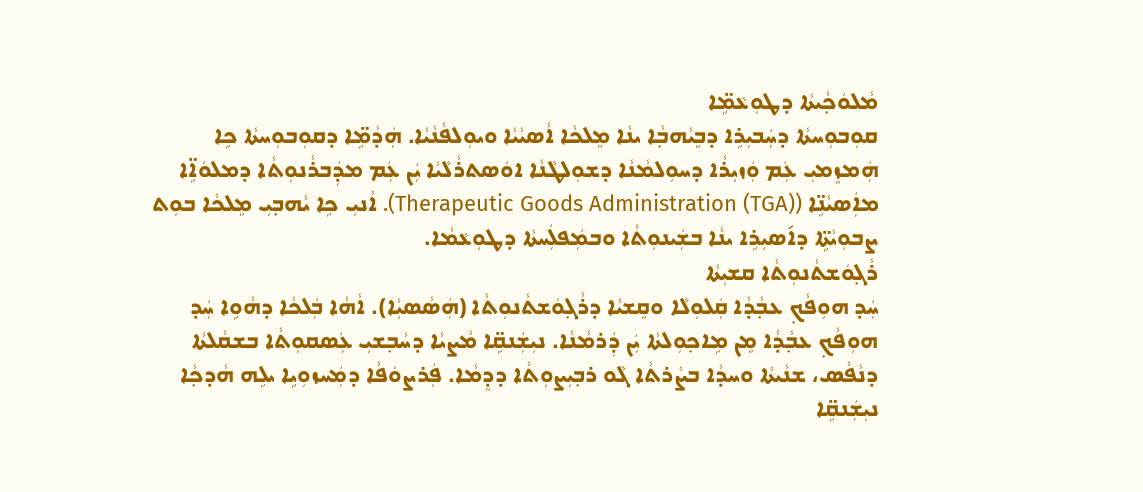ܡܵܠܘܿܟ݂ܵܝܬܵܐ ܕܛܘܼܥܵܡܹ̈ܐ
ܩܘܼܒܘܼܚܬܵܐ ܕܚܲܒܝܼܪܹܐ ܕܒܸܝܵܗܒ݂ܵܐ ܝܢܵܐ ܡܸܠܟܵܐ ܐܵܣܝܵܝܵܐ ܘܝܘܼܠܦܵܢܵܝܵܐ. ܗܲܕܵܡܹ̈ܐ ܕܩܘܼܒܘܼܚܬܵܐ ܟܹܐ ܗܲܡܙܸܡܝܼ ܥܲܡ ܘܲܙܝܼܪܵܐ ܕܚܘܼܠܡܵܢܵܐ ܕܫܘܼܠܛܵܢܵܐ ܐܘܿܣܬܪܵܠܵܝܵܐ ܝܲܢ ܥܲܡ ܡܕܲܒܪܵܢܘܼܬܵܐ ܕܡܠܘܿܐܹ̈ܐ ܡܐܲܣܝܵܢܹ̈ܐ (Therapeutic Goods Administration (TGA)). ܐܵܢܝܼ ܟܹܐ ܝܵܗܒ݂ܝܼ ܡܸܠܟܵܐ ܒܘܼܬ ܨܒܘܼܝܵܬܹ̈ܐ ܕܐ݇ܣܝܼܪܹܐ ܝܢܵܐ ܒܫܲܝܢܘܼܬܵܐ ܘܒܡܲܦܠܲܚܬܵܐ ܕܛܘܼܥܵܡܵܐ.
ܪܵܓ݂ܘܿܫܬܵܢܘܼܬܵܐ ܩܫܝܼܬܵܐ
ܚܲܕ ܗܘܼܦܵܟ݂ ܥܒ݂ܵܕܵܐ ܩܲܠܘܼܠܵܐ ܘܩܸܫܝܵܐ ܕܪܵܓ݂ܘܿܫܬܵܢܘܼܬܵܐ (ܗܲܣܵܣܝܼܵܐ). ܐܵܗܵܐ ܒܲܠܟܵܐ ܕܗܵܘܹܐ ܚܲܕ ܗܘܼܦܵܟ݂ ܥܒ݂ܵܕܵܐ ܡܸܢ ܡܹܐܟ݂ܘܼܠܬܵܐ ܝܲܢ ܕܲܪܡܵܢܵܐ. ܢܝܼܫܲܢܩܹ̈ܐ ܡܵܨܝܵܐ ܕܚܵܒ݂ܫܝܼ ܥܲܣܩܘܼܬܵܐ ܒܫܩܵܠܬܵܐ ܕܢܵܦܵܣ، ܫܢܵܝܬܵܐ ܘܚܕܵܐ ܒܨܵܪܬܵܐ ܓܵܘ ܪܒ݂ܝܼܨܘܼܬܵܐ ܕܕܸܡܵܐ. ܦܲܪܨܘܿܦܵܐ ܕܡܲܚܙܘܼܝܹܐ ܝܠܹܗ ܗܵܕܟ݂ܵܐ ܢܝܼܫܲܢܩܹ̈ܐ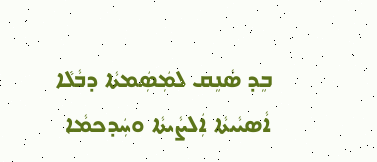ܒܸܕ ܣܵܢܸܩ ܠܡܲܣܲܡܬܵܐ ܕܒܵܠܵܐ ܐܵܣܝܵܝܬܵܐ ܐܲܠܨܵܝܬܵܐ ܘܚܲܕܟܡܵܐ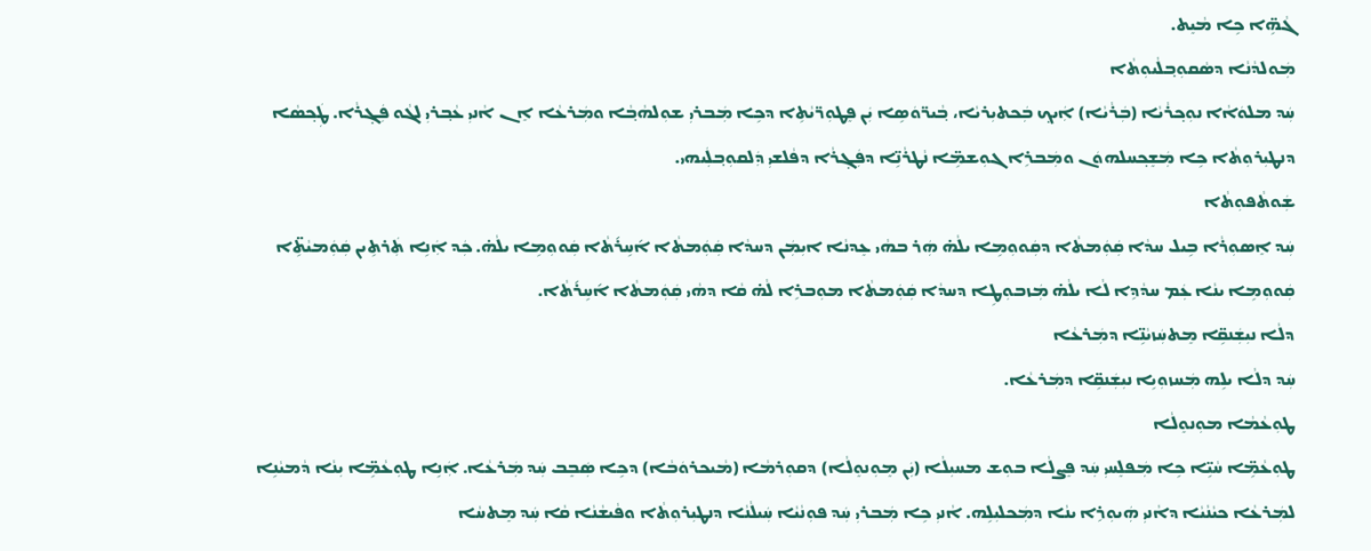ܓܵܗܹ̈ܐ ܟܹܐ ܡܵܝܸܬ.
ܡܲܘܠܕܵܢܵܐ ܕܣܵܩܘܼܒ݂ܠܵܝܘܼܬܵܐ
ܚܲܕ ܡܠܘܿܐܵܐ ܢܘܼܟ݂ܪܵܝܵܐ (ܒܲܪܵܝܵܐ) ܐܲܝܟ݂ ܒܲܟܬܝܼܪܝܵܐ، ܒ݂ܵܝܪ̈ܘܿܣܹܐ ܝܲܢ ܦܸܛܘܼܪ̈ܝܵܬܹܐ ܕܟܹܐ ܡܲܒܪܝܼ ܫܘܼܠܗܵܒ݂ܵܐ ܘܡܲܪܥܵܐ ܐܸܢ ܐܵܢܝܼ ܥܵܒ݂ܪܝܼ ܠܓܵܘ ܦܲܓ݂ܪܵܐ. ܛܲܟ݂ܣܵܐ ܕܢܛܝܼܪܘܼܬܵܐ ܟܹܐ ܡܲܫܸܟ݂ܚܠܗܘܿܢ ܘܡܲܒܪܹܐ ܓܘܼܫܡܹ̈ܐ ܢܵܛܪܵܢܹ̈ܐ ܕܦܲܓ݂ܪܵܐ ܕܦܵܠܫܝܼ ܕܲܠܩܘܼܒ݂ܠܲܝܗܝ.
ܫܲܘܬܵܦܘܼܬܵܐ
ܚܲܕ ܐܸܣܘܼܪܵܐ ܒܹܝܠ ܚܕܵܐ ܩܲܘܲܡܬܵܐ ܕܩܲܘܘܼܡܹܐ ܝܠܵܗ̇ ܗܲܪ ܒܗܵܝ ܥܸܕܢܵܐ ܐܝܼܡܲܢ ܕܚܕܵܐ ܩܲܘܲܡܬܵܐ ܐ݇ܚܹܪ݇ܬܵܐ ܩܲܘܘܼܡܹܐ ܝܠܵܗ̇. ܟܲܕ ܐܲܢܹܐ ܬܲܪܬܹܝܢ ܩܲܘܲܡܝܵܬܹ̈ܐ ܩܲܘܘܼܡܹܐ ܝܢܵܐ ܥܲܡ ܚܕܵܕܹܐ ܠܵܐ ܝܠܵܗ̇ ܡܲܙܒܘܼܛܹܐ ܕܚܕܵܐ ܩܲܘܲܡܬܵܐ ܡܘܼܒܪܹܐ ܠܵܗ̇ ܩܵܐ ܕܗܵܝ ܩܲܘܲܡܬܵܐ ܐ݇ܚܹܪ݇ܬܵܐ.
ܕܠܵܐ ܢܝܼܫܲܢܩܹ̈ܐ ܡܸܬܚܲܙܝܵܢܹ̈ܐ ܕܡܲܪܥܵܐ
ܚܲܕ ܕܠܵܐ ܝܠܹܗ ܡܲܚܙܘܼܝܹܐ ܢܝܼܫܲܢܩܹ̈ܐ ܕܡܲܪܥܵܐ.
ܛܘܼܥܵܡܵܐ ܡܘܼܢܘܸܠܵܐ
ܛܘܼܥܵܡܹ̈ܐ ܚܵܝܹ̈ܐ ܟܹܐ ܡܲܦܠܸܚܝܼ ܚܲܕ ܦܸܨܠܵܐ ܒܘܼܫ ܡܚܝܼܠܵܐ (ܝܲܢ ܡܸܘܼܢܘܸܠܵܐ) ܕܩܘܼܪܡܵܐ (ܡܵܝܟܪܘܿܒܵܐ) ܕܟܹܐ ܣܲܒܸܒ ܚܲܕ ܡܲܪܥܵܐ. ܐܲܢܹܐ ܛܘܼܥܵܡܹ̈ܐ ܝܼܢܵܐ ܕܵܡܝܵܢܹܐ ܠܡܲܪܥܵܐ ܟܝܵܢܵܝܵܐ ܕܐܵܢܝܼ ܗܲܝܘܼܪܹܐ ܝܢܵܐ ܕܡܲܟܠܝܼܠܹܗ. ܐܵܢܝܼ ܟܹܐ ܡܲܒܪܝܼ ܚܲܕ ܦܘܼܢܵܝܵܐ ܚܲܝܠܵܢܵܐ ܕܢܛܝܼܪܘܼܬܵܐ ܘܦܵܝܫܵܢܵܐ ܩܵܐ ܚܲܕ ܡܸܬܚܵܐ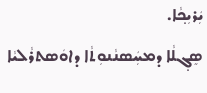ܝܲܪܝܼܟ݂ܵܐ.
ܣܸܓ݂ܠܵܐ ܕܡܚܲܣܢܵܢܘܼܬܵܐ ܕܐܘܿܣܬܪܵܠܝܵܐ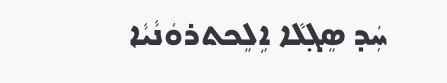ܚܲܕ ܣܸܓ݂ܠܵܐ ܐܹܠܸܟܬܪܘܿܢܵܝܵܐ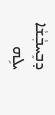ܕܒܸܚܒ݂ܵܫܵܐ ܝܠܹܗ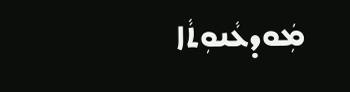ܡܲܘܕܥܵܢܘܼܬܵܐ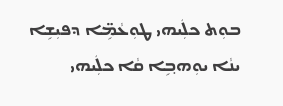ܒܘܼܬ ܟܠܲܝܗܝ ܛܘܼܥܵܡܹ̈ܐ ܕܦܝܼܫܹܐ ܝܢܵܐ ܝܘܼܗܒ݂ܹܐ ܩܵܐ ܟܠܲܝܗܝ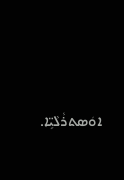ܐܘܿܣܬܪܵܠܵܝܹ̈ܐ.